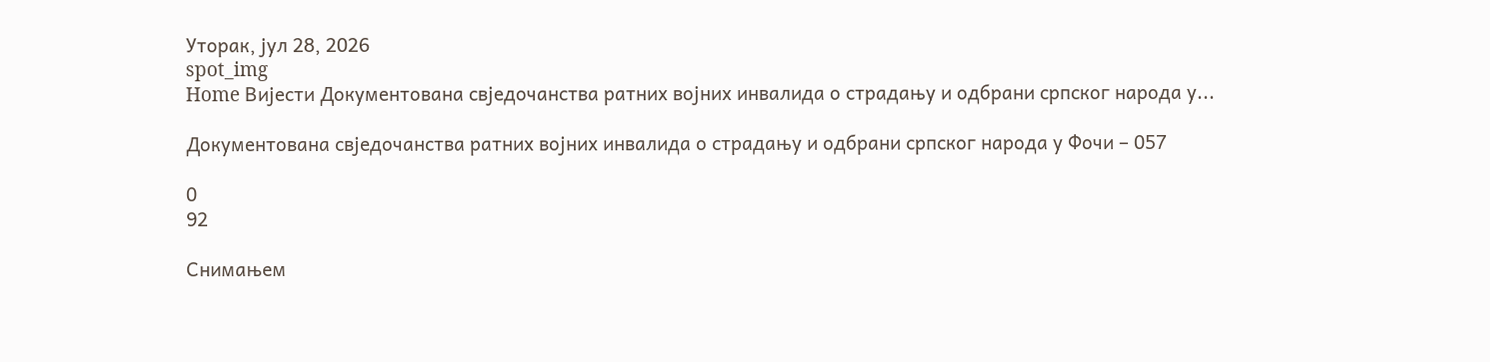Уторак, јул 28, 2026
spot_img
Home Вијести Документована свједочанства ратних војних инвалида о страдању и одбрани српског народа у...

Документована свједочанства ратних војних инвалида о страдању и одбрани српског народа у Фочи – 057

0
92

Снимањем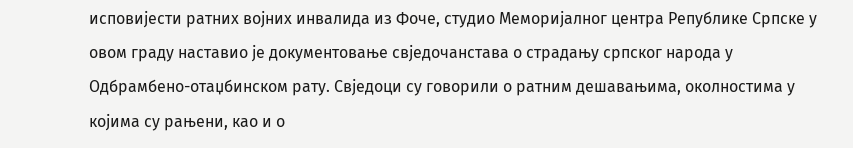исповијести ратних војних инвалида из Фоче, студио Меморијалног центра Републике Српске у овом граду наставио је документовање свједочанстава о страдању српског народа у Одбрамбено-отаџбинском рату. Свједоци су говорили о ратним дешавањима, околностима у којима су рањени, као и о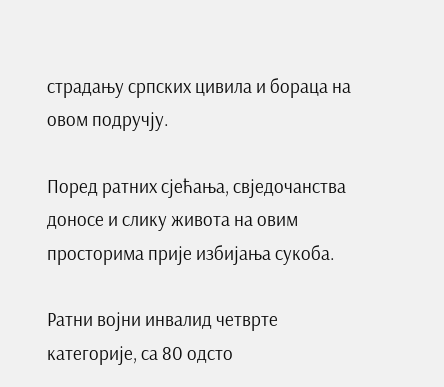страдању српских цивила и бораца на овом подручју.

Поред ратних сјећања, свједочанства доносе и слику живота на овим просторима прије избијања сукоба.

Ратни војни инвалид четврте категорије, са 80 одсто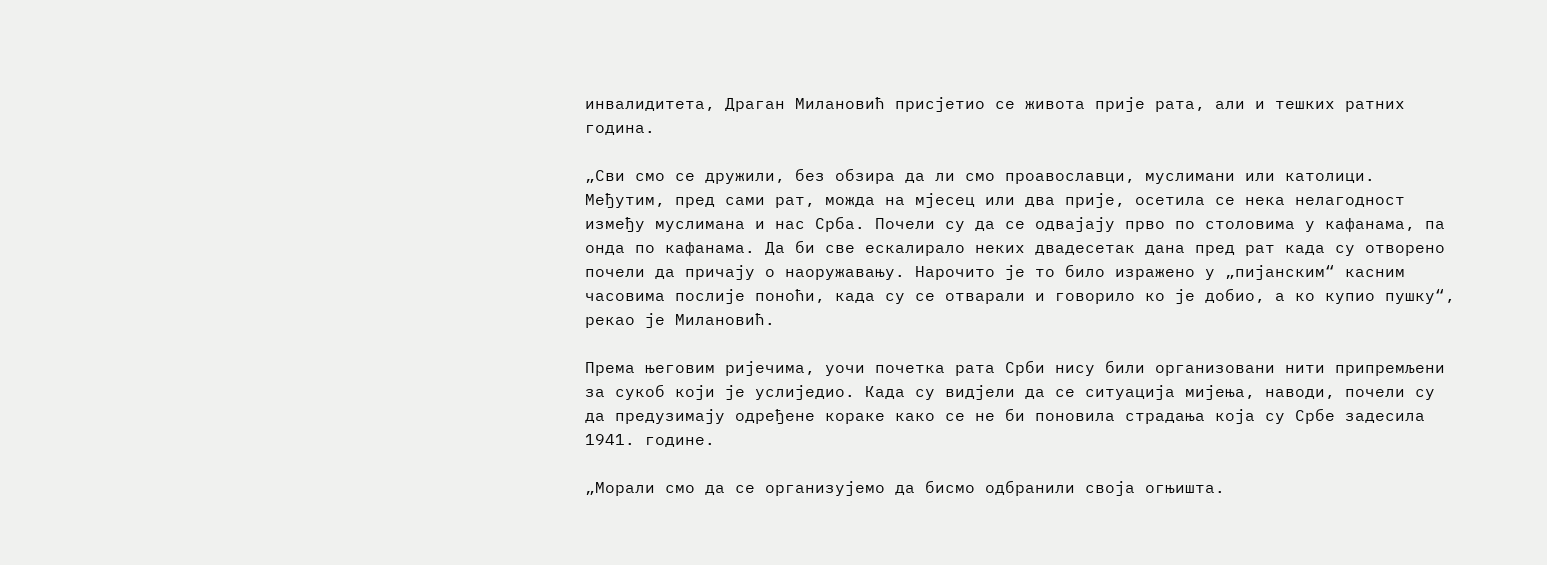инвалидитета, Драган Милановић присјетио се живота прије рата, али и тешких ратних година.

„Сви смо се дружили, без обзира да ли смо проавославци, муслимани или католици. Међутим, пред сами рат, можда на мјесец или два прије, осетила се нека нелагодност између муслимана и нас Срба. Почели су да се одвајају прво по столовима у кафанама, па онда по кафанама. Да би све ескалирало неких двадесетак дана пред рат када су отворено почели да причају о наоружавању. Нарочито је то било изражено у „пијанским“ касним часовима послије поноћи, када су се отварали и говорило ко је добио, а ко купио пушку“, рекао је Милановић.

Према његовим ријечима, уочи почетка рата Срби нису били организовани нити припремљени за сукоб који је услиједио. Када су видјели да се ситуација мијења, наводи, почели су да предузимају одређене кораке како се не би поновила страдања која су Србе задесила 1941. године.

„Морали смо да се организујемо да бисмо одбранили своја огњишта.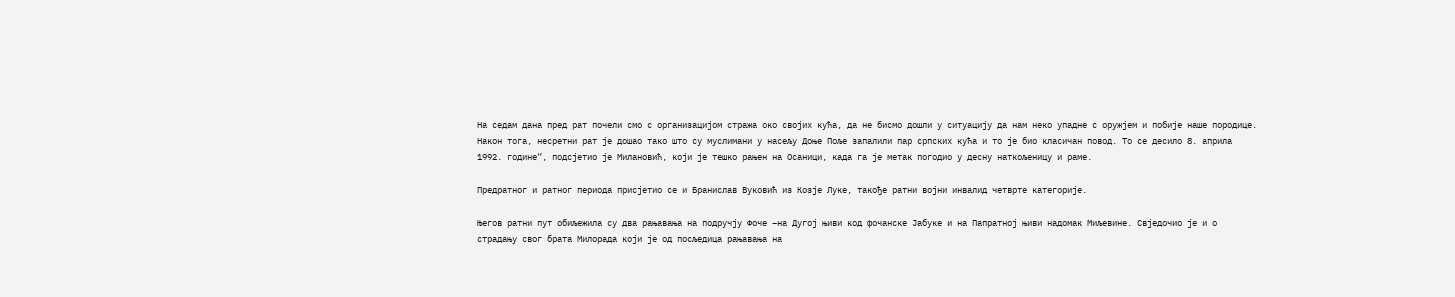На седам дана пред рат почели смо с организацијом стража око својих кућа, да не бисмо дошли у ситуацију да нам неко упадне с оружјем и побије наше породице. Након тога, несретни рат је дошао тако што су муслимани у насељу Доње Поље запалили пар српских кућа и то је био класичан повод. То се десило 8. априла 1992. године“, подсјетио је Милановић, који је тешко рањен на Осаници, када га је метак погодио у десну наткољеницу и раме.

Предратног и ратног периода присјетио се и Бранислав Вуковић из Козје Луке, такође ратни војни инвалид четврте категорије.

Његов ратни пут обиљежила су два рањавања на подручју Фоче –на Дугој њиви код фочанске Јабуке и на Папратној њиви надомак Миљевине. Свједочио је и о страдању свог брата Милорада који је од посљедица рањавања на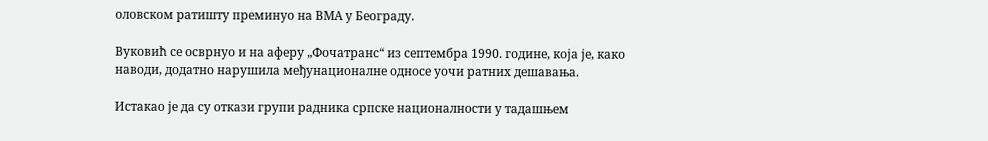оловском ратишту преминуо на ВМА у Београду.

Вуковић се осврнуо и на аферу „Фочатранс“ из септембра 1990. године, која је, како наводи, додатно нарушила међунационалне односе уочи ратних дешавања.

Истакао је да су откази групи радника српске националности у тадашњем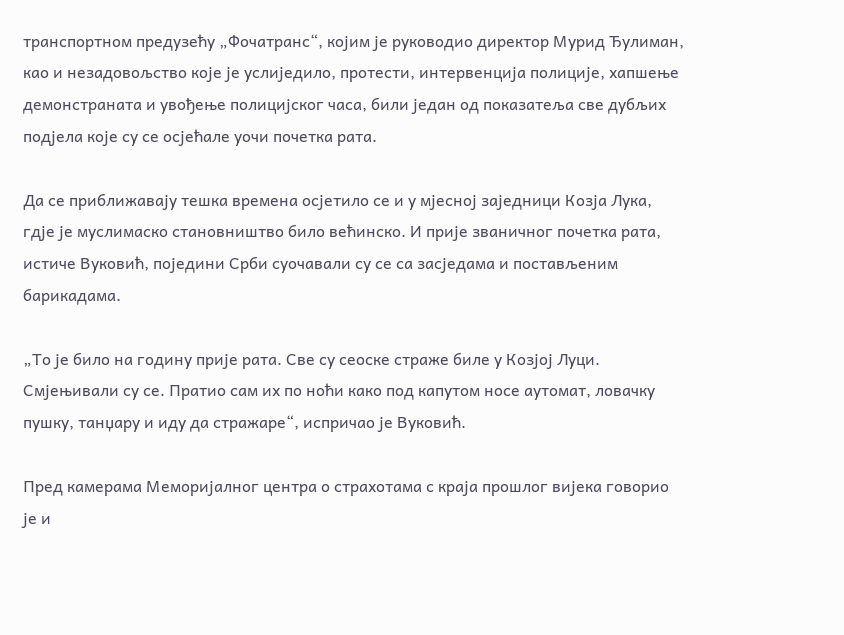транспортном предузећу „Фочатранс“, којим је руководио директор Мурид Ђулиман, као и незадовољство које је услиједило, протести, интервенција полиције, хапшење демонстраната и увођење полицијског часа, били један од показатеља све дубљих подјела које су се осјећале уочи почетка рата.

Да се приближавају тешка времена осјетило се и у мјесној заједници Козја Лука, гдје је муслимаско становништво било већинско. И прије званичног почетка рата, истиче Вуковић, поједини Срби суочавали су се са засједама и постављеним барикадама.

„То је било на годину прије рата. Све су сеоске страже биле у Козјој Луци. Смјењивали су се. Пратио сам их по ноћи како под капутом носе аутомат, ловачку пушку, танџару и иду да стражаре“, испричао је Вуковић.

Пред камерама Меморијалног центра о страхотама с краја прошлог вијека говорио је и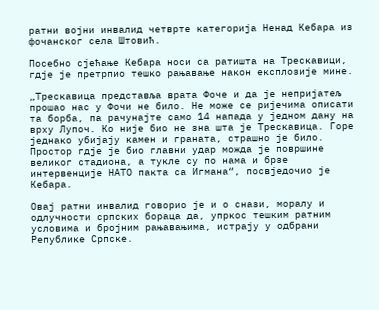ратни војни инвалид четврте категорија Ненад Кебара из фочанског села Штовић.

Посебно сјећање Кебара носи са ратишта на Трескавици, гдје је претрпио тешко рањавање након експлозије мине.

„Трескавица представља врата Фоче и да је непријатељ прошао нас у Фочи не било. Не може се ријечима описати та борба, па рачунајте само 14 напада у једном дану на врху Лупоч. Ко није био не зна шта је Трескавица. Горе једнако убијају камен и граната, страшно је било. Простор гдје је био главни удар можда је површине великог стадиона, а тукле су по нама и брзе интервенције НАТО пакта са Игмана“, посвједочио је Кебара.

Овај ратни инвалид говорио је и о снази, моралу и одлучности српских бораца да, упркос тешким ратним условима и бројним рањавањима, истрају у одбрани Републике Српске.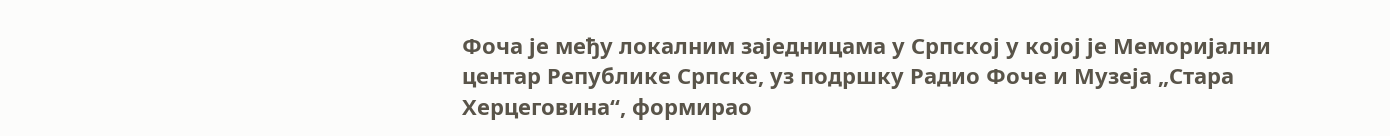Фоча је међу локалним заједницама у Српској у којој је Меморијални центар Републике Српске, уз подршку Радио Фоче и Музеја „Стара Херцеговина“, формирао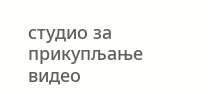студио за прикупљање видео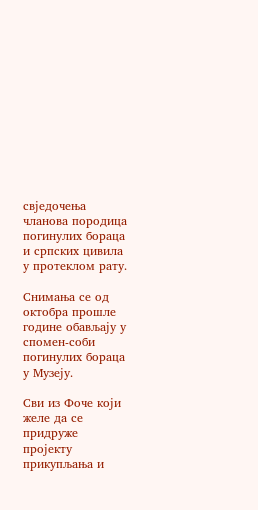свједочења чланова породица погинулих бораца и српских цивила у протеклом рату.

Снимања се од октобра прошле године обављају у спомен-соби погинулих бораца у Музеју.

Сви из Фоче који желе да се придруже пројекту прикупљања и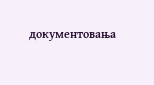документовања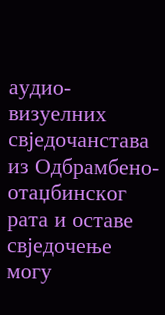аудио-визуелних свједочанстава из Одбрамбено-отаџбинског рата и оставе свједочење могу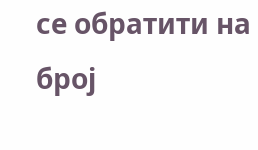се обратити на број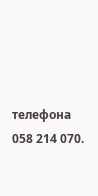телефона 058 214 070.